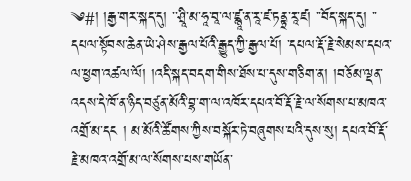༄#། །རྒྱ་གར་སྐད་དུ། ་་ཤྲཱི་མ་ཧཱ་བཱ་ལ་ཛྙཱ་ན་རཱ་ཛ་ཏནྟྲ་རཱ་ཛ། ་་བོད་སྐད་དུ། ་་དཔལ་སྟོབས་ཆེན་ཡེ་ཤེས་རྒྱལ་པོའི་རྒྱུད་ཀྱི་རྒྱལ་པོ། ་དཔལ་རྡོ་རྗེ་སེམས་དཔའ་ལ་ཕྱག་འཚལ་ལོ། །འདི་སྐད་བདག་གིས་ཐོས་པ་དུས་གཅིག་ན། །བཅོམ་ལྡན་འདས་དེ་ཁོ་ན་ཉིད་བཙུན་མོའི་བྷ་ག་ལ་འཁོར་དཔའ་བོ་རྡོ་རྗེ་ལ་སོགས་པ་མཁའ་འགྲོ་མ་དང ། མ་མོའི་ཚོགས་ཀྱིས་བསྐོར་ཏེ་བཞུགས་པའི་དུས་སུ། དཔའ་བོ་རྡོ་རྗེ་མཁའ་འགྲོ་མ་ལ་སོགས་པས་གཡོན་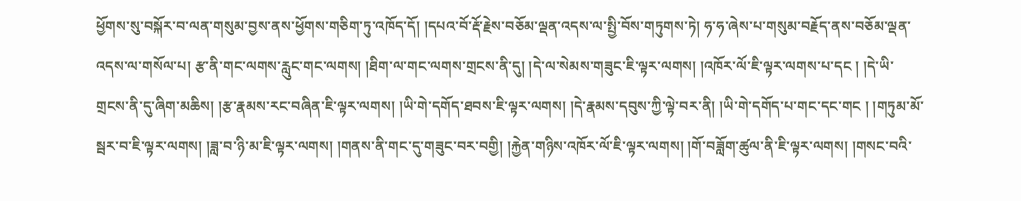ཕྱོགས་སུ་བསྐོར་བ་ལན་གསུམ་བྱས་ནས་ཕྱོགས་གཅིག་ཏུ་འཁོད་དོ། །དཔའ་བོ་རྡོ་རྗེས་བཅོམ་ལྡན་འདས་ལ་སྤྱི་བོས་གཏུགས་ཏེ། ཧ་ཧ་ཞེས་པ་གསུམ་བརྗོད་ནས་བཅོམ་ལྡན་འདས་ལ་གསོལ་པ། རྩ་ནི་གང་ལགས་རླུང་གང་ལགས། །ཐིག་ལ་གང་ལགས་གྲངས་ནི་དུ། །དེ་ལ་སེམས་གཟུང་ཇི་ལྟར་ལགས། །འཁོར་ལོ་ཇི་ལྟར་ལགས་པ་དང ། །དེ་ཡི་གྲངས་ནི་དུ་ཞིག་མཆིས། །རྩ་རྣམས་རང་བཞིན་ཇི་ལྟར་ལགས། །ཡི་གེ་དགོད་ཐབས་ཇི་ལྟར་ལགས། །དེ་རྣམས་དབུས་ཀྱི་ལྟེ་བར་ནི། །ཡི་གེ་དགོད་པ་གང་དང་གང ། །གཏུམ་མོ་སྦར་བ་ཇི་ལྟར་ལགས། །ཟླ་བ་ཉི་མ་ཇི་ལྟར་ལགས། །གནས་ནི་གང་དུ་གཟུང་བར་བགྱི། །རྐྱེན་གཉིས་འཁོར་ལོ་ཇི་ལྟར་ལགས། །གོ་བཟློག་ཚུལ་ནི་ཇི་ལྟར་ལགས། །གསང་བའི་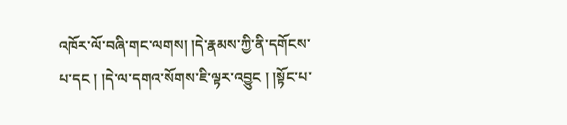འཁོར་ལོ་བཞི་གང་ལགས། །དེ་རྣམས་ཀྱི་ནི་དགོངས་པ་དང ། །དེ་ལ་དགའ་སོགས་ཇི་ལྟར་འབྱུང ། །སྟོང་པ་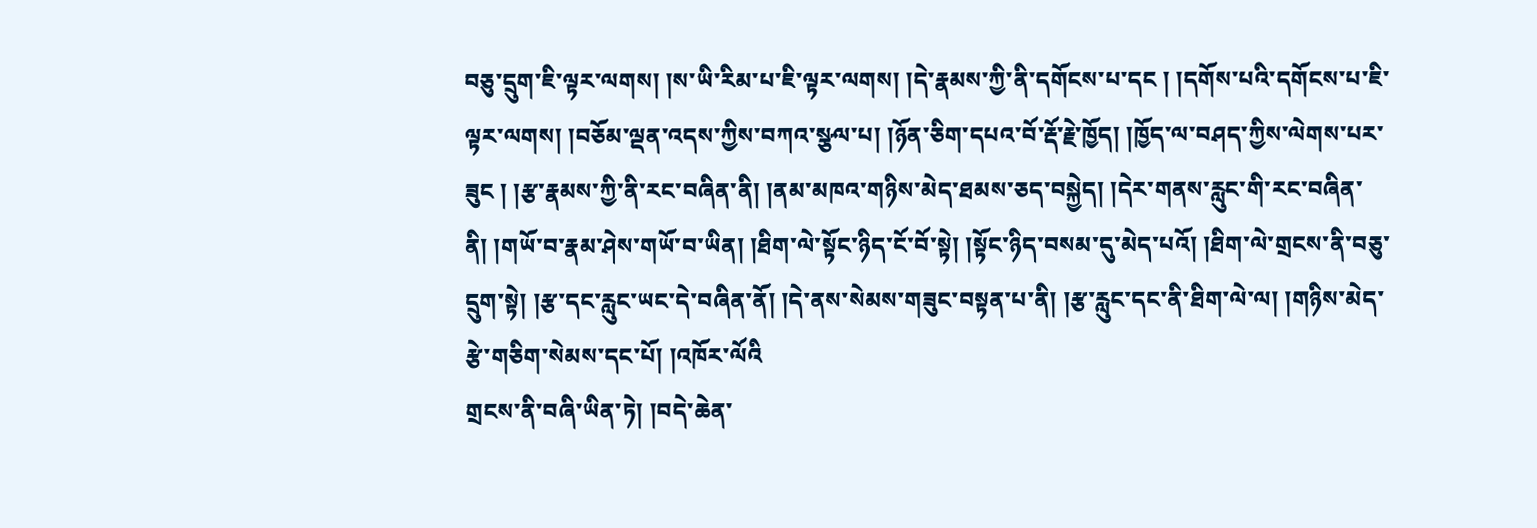བཅུ་དྲུག་ཇི་ལྟར་ལགས། །ས་ཡི་རིམ་པ་ཇི་ལྟར་ལགས། །དེ་རྣམས་ཀྱི་ནི་དགོངས་པ་དང ། །དགོས་པའི་དགོངས་པ་ཇི་ལྟར་ལགས། །བཅོམ་ལྡན་འདས་ཀྱིས་བཀའ་སྩལ་པ། །ཉོན་ཅིག་དཔའ་བོ་རྡོ་རྗེ་ཁྱོད། །ཁྱོད་ལ་བཤད་ཀྱིས་ལེགས་པར་ཟུང ། །རྩ་རྣམས་ཀྱི་ནི་རང་བཞིན་ནི། །ནམ་མཁའ་གཉིས་མེད་ཐམས་ཅད་བསྐྱེད། །དེར་གནས་རླུང་གི་རང་བཞིན་ནི། །གཡོ་བ་རྣམ་ཤེས་གཡོ་བ་ཡིན། །ཐིག་ལེ་སྟོང་ཉིད་ངོ་བོ་སྟེ། །སྟོང་ཉིད་བསམ་དུ་མེད་པའོ། །ཐིག་ལེ་གྲངས་ནི་བཅུ་དྲུག་སྟེ། །རྩ་དང་རླུང་ཡང་དེ་བཞིན་ནོ། །དེ་ནས་སེམས་གཟུང་བསྟན་པ་ནི། །རྩ་རླུང་དང་ནི་ཐིག་ལེ་ལ། །གཉིས་མེད་རྩེ་གཅིག་སེམས་དང་པོ། །འཁོར་ལོའི
གྲངས་ནི་བཞི་ཡིན་ཏེ། །བདེ་ཆེན་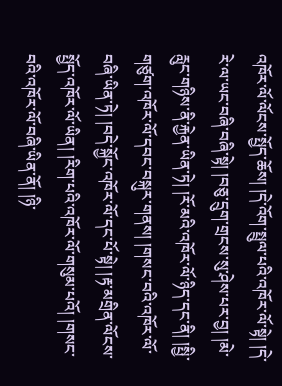འཁོར་ལོ་ལོངས་སྤྱོད་ཆོས། །དེ་འོག་སྤྲུལ་པའི་འཁོར་ལོ་སྟེ། །དེ་རེ་ལ་ཡང་བཞི་བཞི་སྟེ། །བཅུ་དྲུག་གྲངས་སུ་ཤེས་པར་བྱ། །མེ་རླུང་གཉིས་ནི་རྐྱེན་ཡིན་ཏེ། །རོ་མའི་འཁོར་ལོ་ཉིད་དང་ནི། །སྤྱི་གཙུག་འཁོར་ལོ་དབང་བསྐུར་གནས། །གསང་བའི་འཁོར་ལོ་བཞི་ཡིན་ཏེ། །བདེ་སྐྱོང་འཁོར་ལོ་དང་པོ་སྟེ། །རྟ་མགྲིན་ལོངས་སྤྱོད་འཁོར་ལོ་ཡིན། །རིག་པའི་འཁོར་ལོ་གསུམ་པའོ། །གསང་བའི་འཁོར་ལོ་བཞི་ཡིན་ནོ། །ཉི་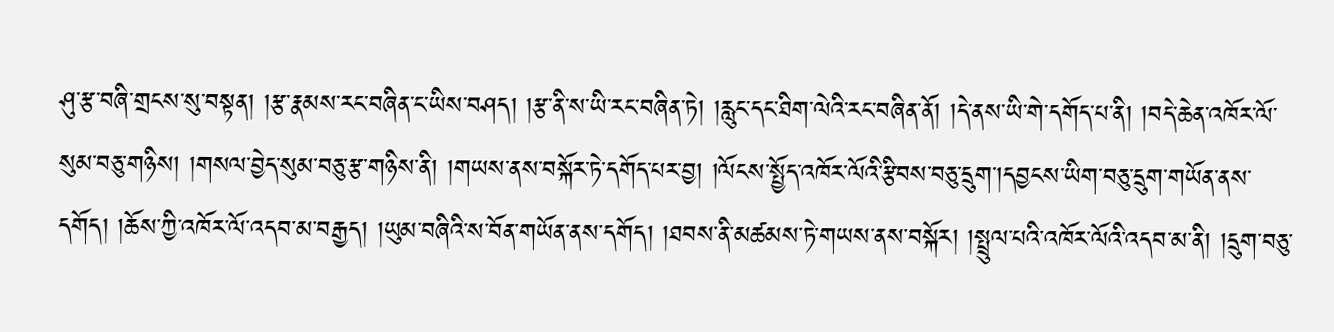ཤུ་རྩ་བཞི་གྲངས་སུ་བསྟན། །རྩ་རྣམས་རང་བཞིན་ང་ཡིས་བཤད། །རྩ་ནི་ས་ཡི་རང་བཞིན་ཏེ། །རླུང་དང་ཐིག་ལེའི་རང་བཞིན་ནོ། །དེ་ནས་ཡི་གེ་དགོད་པ་ནི། །བདེ་ཆེན་འཁོར་ལོ་སུམ་བཅུ་གཉིས། །གསལ་བྱེད་སུམ་བཅུ་རྩ་གཉིས་ནི། །གཡས་ནས་བསྐོར་ཏེ་དགོད་པར་བྱ། །ལོངས་སྤྱོད་འཁོར་ལོའི་རྩིབས་བཅུ་དྲུག་།དབྱངས་ཡིག་བཅུ་དྲུག་གཡོན་ནས་དགོད། །ཆོས་ཀྱི་འཁོར་ལོ་འདབ་མ་བརྒྱད། །ཡུམ་བཞིའི་ས་བོན་གཡོན་ནས་དགོད། །ཐབས་ནི་མཚམས་ཏེ་གཡས་ནས་བསྐོར། །སྤྲུལ་པའི་འཁོར་ལོའི་འདབ་མ་ནི། །དྲུག་བཅུ་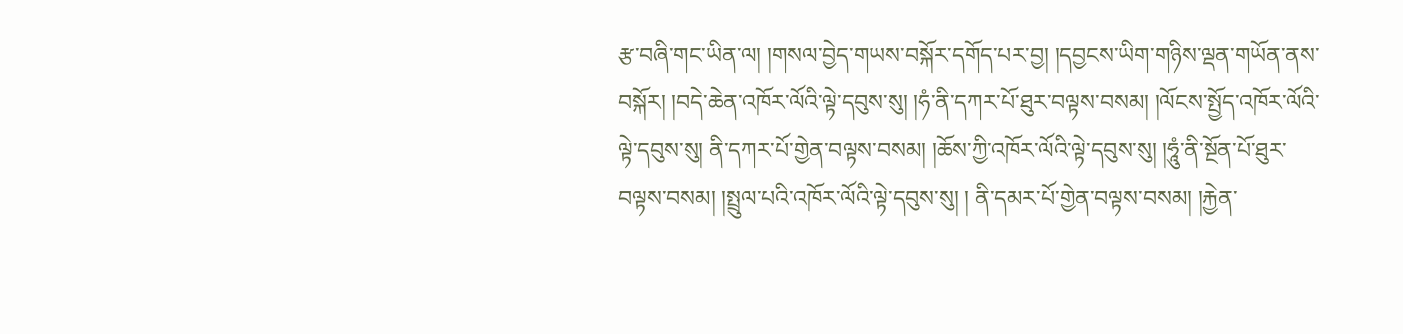རྩ་བཞི་གང་ཡིན་ལ། །གསལ་བྱེད་གཡས་བསྐོར་དགོད་པར་བྱ། །དབྱངས་ཡིག་གཉིས་ལྡན་གཡོན་ནས་བསྐོར། །བདེ་ཆེན་འཁོར་ལོའི་ལྟེ་དབུས་སུ། །ཧཾ་ནི་དཀར་པོ་ཐུར་བལྟས་བསམ། །ལོངས་སྤྱོད་འཁོར་ལོའི་ལྟེ་དབུས་སུ། ནི་དཀར་པོ་གྱེན་བལྟས་བསམ། །ཆོས་ཀྱི་འཁོར་ལོའི་ལྟེ་དབུས་སུ། །ཧཱུཾ་ནི་སྔོན་པོ་ཐུར་བལྟས་བསམ། །སྤྲུལ་པའི་འཁོར་ལོའི་ལྟེ་དབུས་སུ། ། ནི་དམར་པོ་གྱེན་བལྟས་བསམ། །རྐྱེན་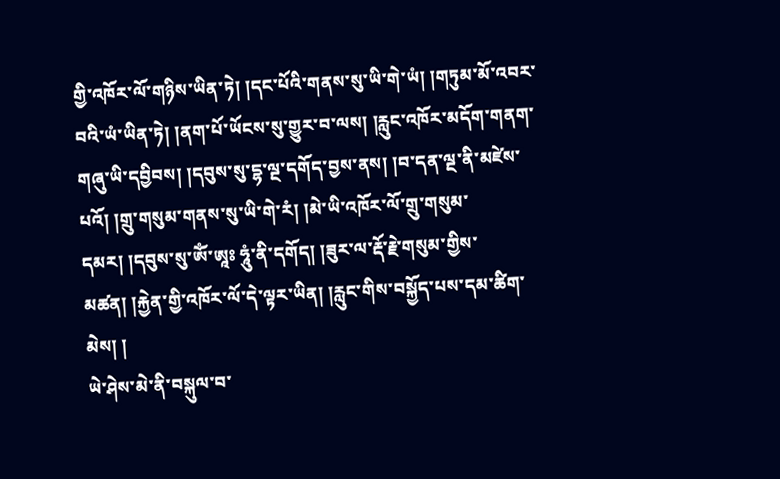གྱི་འཁོར་ལོ་གཉིས་ཡིན་ཏེ། །དང་པོའི་གནས་སུ་ཡི་གེ་ཡཾ། །གཏུམ་མོ་འབར་བའི་ཡཾ་ཡིན་ཏེ། །ནག་པོ་ཡོངས་སུ་གྱུར་བ་ལས། །རླུང་འཁོར་མདོག་གནག་གཞུ་ཡི་དབྱིབས། །དབུས་སུ་དྷ་ལྔ་དགོད་བྱས་ནས། །བ་དན་ལྔ་ནི་མཛེས་པའོ། །གྲུ་གསུམ་གནས་སུ་ཡི་གེ་རཾ། །མེ་ཡི་འཁོར་ལོ་གྲུ་གསུམ་དམར། །དབུས་སུ་ཨོཾ་ཨཱཿ ཧཱུཾ་ནི་དགོད། །ཟུར་ལ་རྡོ་རྗེ་གསུམ་གྱིས་མཚན། །རྐྱེན་གྱི་འཁོར་ལོ་དེ་ལྟར་ཡིན། །རླུང་གིས་བསྐྱོད་པས་དམ་ཚིག་མེས། །
ཡེ་ཤེས་མེ་ནི་བསྐུལ་བ་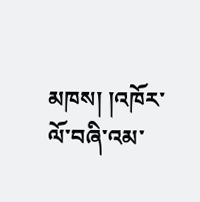མཁས། །འཁོར་ལོ་བཞི་འམ་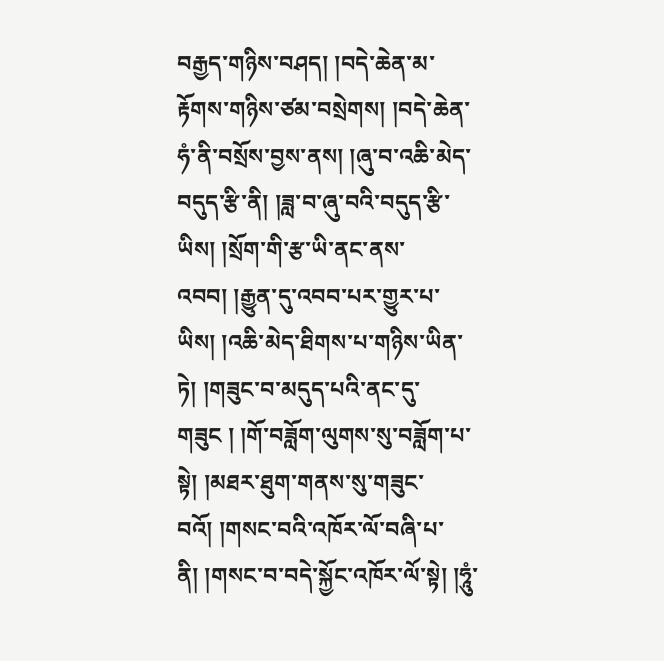བརྒྱད་གཉིས་བཤད། །བདེ་ཆེན་མ་རྟོགས་གཉིས་ཙམ་བསྲེགས། །བདེ་ཆེན་ཧཾ་ནི་བསྲོས་བྱས་ནས། །ཞུ་བ་འཆི་མེད་བདུད་རྩི་ནི། །ཟླ་བ་ཞུ་བའི་བདུད་རྩི་ཡིས། །སྲོག་གི་རྩ་ཡི་ནང་ནས་འབབ། །རྒྱུན་དུ་འབབ་པར་གྱུར་པ་ཡིས། །འཆི་མེད་ཐིགས་པ་གཉིས་ཡིན་ཏེ། །གཟུང་བ་མདུད་པའི་ནང་དུ་གཟུང ། །གོ་བཟློག་ལུགས་སུ་བཟློག་པ་སྟེ། །མཐར་ཐུག་གནས་སུ་གཟུང་བའོ། །གསང་བའི་འཁོར་ལོ་བཞི་པ་ནི། །གསང་བ་བདེ་སྐྱོང་འཁོར་ལོ་སྟེ། །ཧཱུཾ་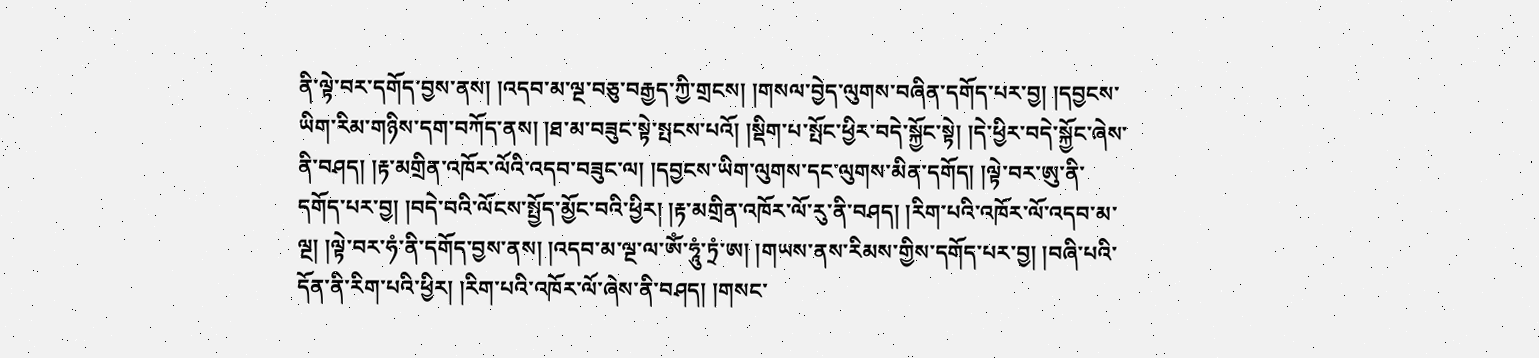ནི་ལྟེ་བར་དགོད་བྱས་ནས། །འདབ་མ་ལྔ་བཅུ་བརྒྱད་ཀྱི་གྲངས། །གསལ་བྱེད་ལུགས་བཞིན་དགོད་པར་བྱ། །དབྱངས་ཡིག་རིམ་གཉིས་དག་བཀོད་ནས། །ཐ་མ་བཟུང་སྟེ་སྤངས་པའོ། །སྡིག་པ་སྤོང་ཕྱིར་བདེ་སྐྱོང་སྟེ། །དེ་ཕྱིར་བདེ་སྐྱོང་ཞེས་ནི་བཤད། །རྟ་མགྲིན་འཁོར་ལོའི་འདབ་བཟུང་ལ། །དབྱངས་ཡིག་ལུགས་དང་ལུགས་མིན་དགོད། །ལྟེ་བར་ཨུ་ནི་དགོད་པར་བྱ། །བདེ་བའི་ལོངས་སྤྱོད་མྱོང་བའི་ཕྱིར། །རྟ་མགྲིན་འཁོར་ལོ་རུ་ནི་བཤད། །རིག་པའི་འཁོར་ལོ་འདབ་མ་ལྔ། །ལྟེ་བར་ཧཾ་ནི་དགོད་བྱས་ནས། །འདབ་མ་ལྔ་ལ་ཨོཾ་ཧཱུཾ་ཏྲཾ་ཨ། །གཡས་ནས་རིམས་གྱིས་དགོད་པར་བྱ། །བཞི་པའི་དོན་ནི་རིག་པའི་ཕྱིར། །རིག་པའི་འཁོར་ལོ་ཞེས་ནི་བཤད། །གསང་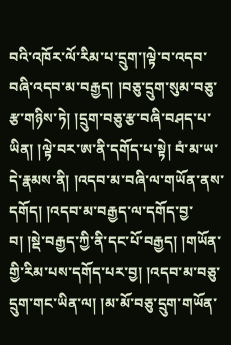བའི་འཁོར་ལོ་རིམ་པ་དྲུག་།ལྟེ་བ་འདབ་བཞི་འདབ་མ་བརྒྱད། །བཅུ་དྲུག་སུམ་བཅུ་རྩ་གཉིས་ཏེ། །དྲུག་བཅུ་རྩ་བཞི་བཤད་པ་ཡིན། །ལྟེ་བར་ཨ་ནི་དགོད་པ་སྟེ། བཾ་མ་ཡ་དེ་རྣམས་ནི། །འདབ་མ་བཞི་ལ་གཡོན་ནས་དགོད། །འདབ་མ་བརྒྱད་ལ་དགོད་བྱ་བ། །སྡེ་བརྒྱད་ཀྱི་ནི་དང་པོ་བརྒྱད། །གཡོན་གྱི་རིམ་པས་དགོད་པར་བྱ། །འདབ་མ་བཅུ་དྲུག་གང་ཡིན་ལ། །མ་མོ་བཅུ་དྲུག་གཡོན་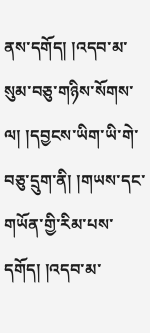ནས་དགོད། །འདབ་མ་སུམ་བཅུ་གཉིས་སོགས་ལ། །དབྱངས་ཡིག་ཡི་གེ་བཅུ་དྲུག་ནི། །གཡས་དང་གཡོན་གྱི་རིམ་པས་དགོད། །འདབ་མ་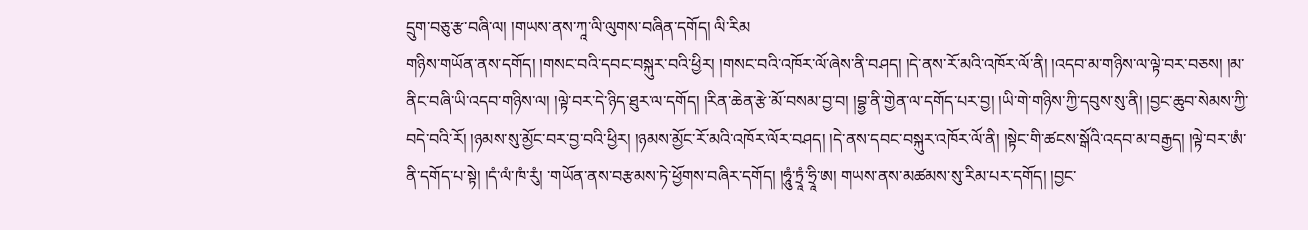དྲུག་བཅུ་རྩ་བཞི་ལ། །གཡས་ནས་ཀཱ་ལི་ལུགས་བཞིན་དགོད། ལི་རིམ
གཉིས་གཡོན་ནས་དགོད། །གསང་བའི་དབང་བསྐུར་བའི་ཕྱིར། །གསང་བའི་འཁོར་ལོ་ཞེས་ནི་བཤད། །དེ་ནས་རོ་མའི་འཁོར་ལོ་ནི། །འདབ་མ་གཉིས་ལ་ལྟེ་བར་བཅས། །མ་ནིང་བཞི་ཡི་འདབ་གཉིས་ལ། །ལྟེ་བར་དེ་ཉིད་ཐུར་ལ་དགོད། །རིན་ཆེན་རྩེ་མོ་བསམ་བྱ་བ། །བྷྱ་ནི་གྱེན་ལ་དགོད་པར་བྱ། །ཡི་གེ་གཉིས་ཀྱི་དབུས་སུ་ནི། །བྱང་ཆུབ་སེམས་ཀྱི་བདེ་བའི་རོ། །ཉམས་སུ་མྱོང་བར་བྱ་བའི་ཕྱིར། །ཉམས་མྱོང་རོ་མའི་འཁོར་ལོར་བཤད། །དེ་ནས་དབང་བསྐུར་འཁོར་ལོ་ནི། །སྟེང་གི་ཚངས་སྒོའི་འདབ་མ་བརྒྱད། །ལྟེ་བར་ཨཾ་ནི་དགོད་པ་སྟེ། །དཾ་ལཾ་ཁཾ་རུཾ། ་གཡོན་ནས་བརྩམས་ཏེ་ཕྱོགས་བཞིར་དགོད། །ཧཱུཾ་ཏྲཱཾ་ཧྲཱི་ཨ། གཡས་ནས་མཚམས་སུ་རིམ་པར་དགོད། །བྱང་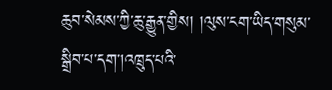ཆུབ་སེམས་ཀྱི་ཆུ་རྒྱུན་གྱིས། །ལུས་ངག་ཡིད་གསུམ་སྒྲིབ་པ་དག་།འཁྲུད་པའི་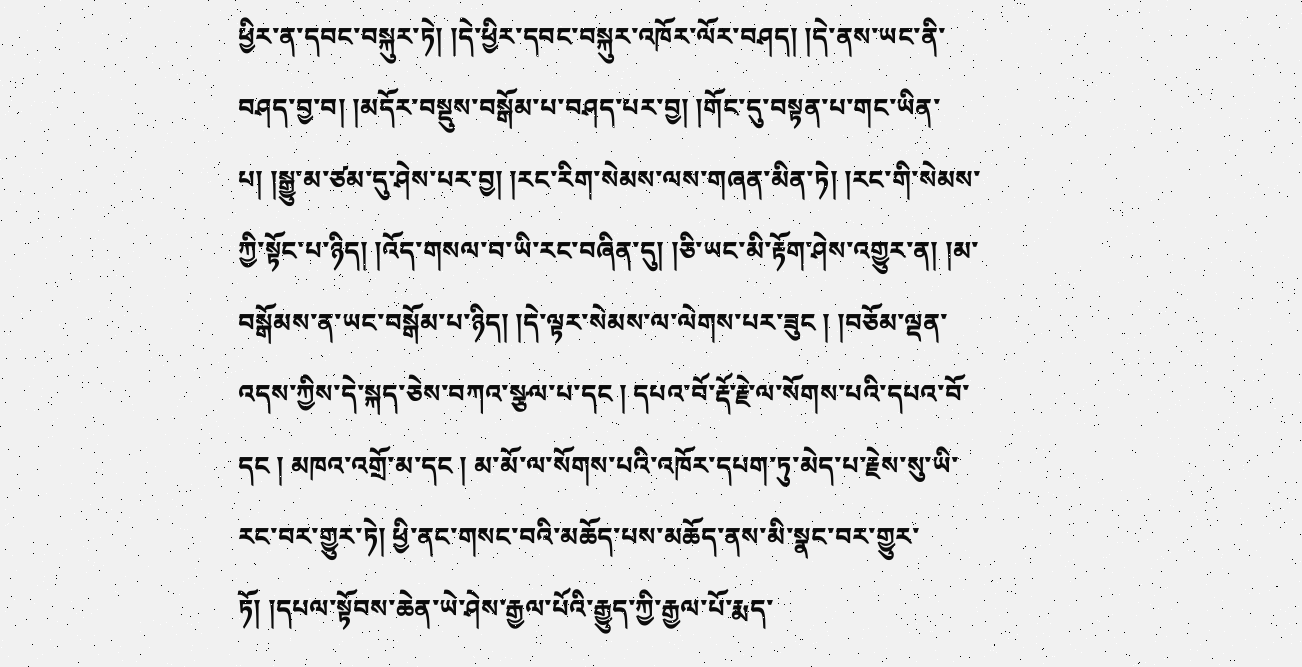ཕྱིར་ན་དབང་བསྐུར་ཏེ། །དེ་ཕྱིར་དབང་བསྐུར་འཁོར་ལོར་བཤད། །དེ་ནས་ཡང་ནི་བཤད་བྱ་བ། །མདོར་བསྡུས་བསྒོམ་པ་བཤད་པར་བྱ། །གོང་དུ་བསྟན་པ་གང་ཡིན་པ། །སྒྱུ་མ་ཙམ་དུ་ཤེས་པར་བྱ། །རང་རིག་སེམས་ལས་གཞན་མིན་ཏེ། །རང་གི་སེམས་ཀྱི་སྟོང་པ་ཉིད། །འོད་གསལ་བ་ཡི་རང་བཞིན་དུ། །ཅི་ཡང་མི་རྟོག་ཤེས་འགྱུར་ན། །མ་བསྒོམས་ན་ཡང་བསྒོམ་པ་ཉིད། །དེ་ལྟར་སེམས་ལ་ལེགས་པར་ཟུང ། །བཅོམ་ལྡན་འདས་ཀྱིས་དེ་སྐད་ཅེས་བཀའ་སྩལ་པ་དང ། དཔའ་བོ་རྡོ་རྗེ་ལ་སོགས་པའི་དཔའ་བོ་དང ། མཁའ་འགྲོ་མ་དང ། མ་མོ་ལ་སོགས་པའི་འཁོར་དཔག་ཏུ་མེད་པ་རྗེས་སུ་ཡི་རང་བར་གྱུར་ཏེ། ཕྱི་ནང་གསང་བའི་མཆོད་པས་མཆོད་ནས་མི་སྣང་བར་གྱུར་ཏོ། །དཔལ་སྟོབས་ཆེན་ཡེ་ཤེས་རྒྱལ་པོའི་རྒྱུད་ཀྱི་རྒྱལ་པོ་རྨད་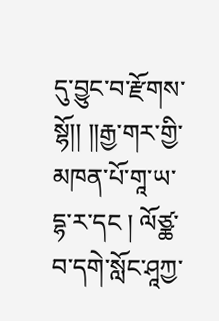དུ་བྱུང་བ་རྫོགས་སྷོ།། །།རྒྱ་གར་གྱི་མཁན་པོ་གཱ་ཡ་དྷ་ར་དང ། ལོཙྪ་བ་དགེ་སློང་ཤཱཀྱ་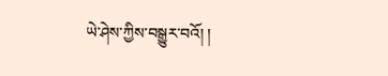ཡེ་ཤེས་ཀྱིས་བསྒྱུར་བའོ། །